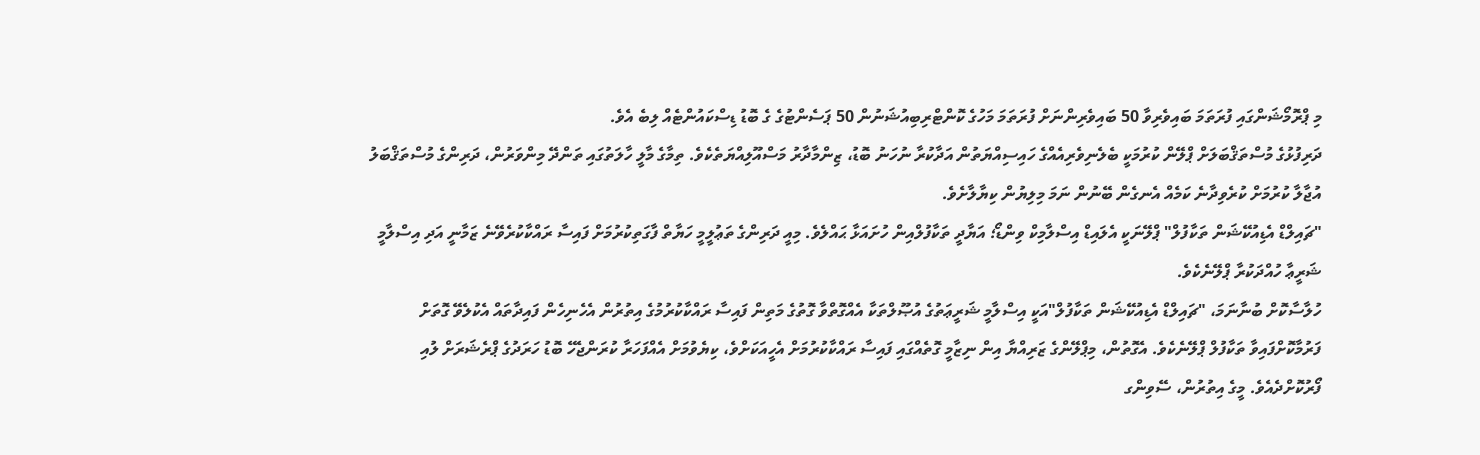މި ޕްރޮމޯޝަންގައި ފުރަތަމަ ބައިވެރިވާ 50 ބައިވެރިންނަށް ފުރަތަމަ މަހުގެ ކޮންޓްރިބިއުޝަނުން 50 ޕަސެންޓުގެ ގެ ބޮޑު ޑިސްކައުންޓެއް ލިބެ އެވެ.
ދަރިފުޅުގެ މުސްތަޤްބަލަށް ޕްލޭން ކުރުމަކީ ބެލެނިވެރިއެއްގެ ހައިސިއްޔަތުން އަދާކުރާ ނުހަނު ބޮޑު، ޒިންމާދާރު މަސްއޫލިއްޔަތެކެވެ. ތިމާގެ މާލީ ހާލަތުގައި ތަންދޭ މިންވަރުން، ދަރިންގެ މުސްތަޤްބަލު އުޖާލާ ކުރުމަށް ކުރެވިދާނެ ކަމެއް އެނގެން ބޭނުން ނަމަ މިލިޔުން ކިޔާލާށެވެ.
"ޗައިލްޑް އެޑިއުކޭޝަން ތަކާފުލް" ޕްލޭނަކީ އެލައިޑް އިސްލާމިކް ވިންޑޯ؛ އަޔާދީ ތަކާފުލްއިން ހުށައަޅާ ޙައްލެވެ. މިއީ ދަރިންގެ ތަޢުލީމީ ހަޔާތް ފާގަތިކުރުމަށް ފައިސާ ރައްކާކުރެވޭނެ ޒަމާނީ އަދި އިސްލާމީ ޝަރީޢާ ހުއްދަކުރާ ޕްލޭނެކެވެ.
ހުލާސާކޮށް ބުނާނަމަ، "ޗައިލްޑް އެޑިއުކޭޝަން ތަކާފުލް"އަކީ އިސްލާމީ ޝަރީޢަތުގެ އުޞޫލްތަކާ އެއްގޮތްވާ ގޮތުގެ މަތިން ފައިސާ ރައްކާކުރުމުގެ އިތުރުން އެހެނިހެން ފައިދާތައް އެކުލެވޭ ގޮތަށް ފަރުމާކޮށްފައިވާ ތަކާފުލް ޕްލޭނެކެވެ. އެގޮތުން، މިޕްލޭންގެ ޒަރިއްޔާ އިން ނިޒާމީ ގޮތެއްގައި ފައިސާ ރައްކާކުރުމަށް އެހީއަކަށްވެ، ކިޔެވުމަށް އެއްފަހަރާ ކުރަންޖެހޭ ބޮޑު ހަރަދުގެ ޕްރެޝަރަށް ލުއި ފޯރުކޮށްދެއެވެ. މީގެ އިތުރުން، ސޭވިންގ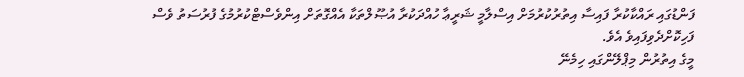ފަންޑުގައި ރައްކާކުރާ ފައިސާ އިތުރުކުރުމަށް އިސްލާމީ ޝަރީޢާ ހުއްދަކުރާ އުޞޫލްތަކާ އެއްގޮތަށް އިންވެސްޓްކުރުމުގެ ފުރުސަތު ވެސް ފަހިކޮށްދެވިފައިވެ އެވެ.
މީގެ އިތުރުން މިޕްލޭންގައި ހިމެނޭ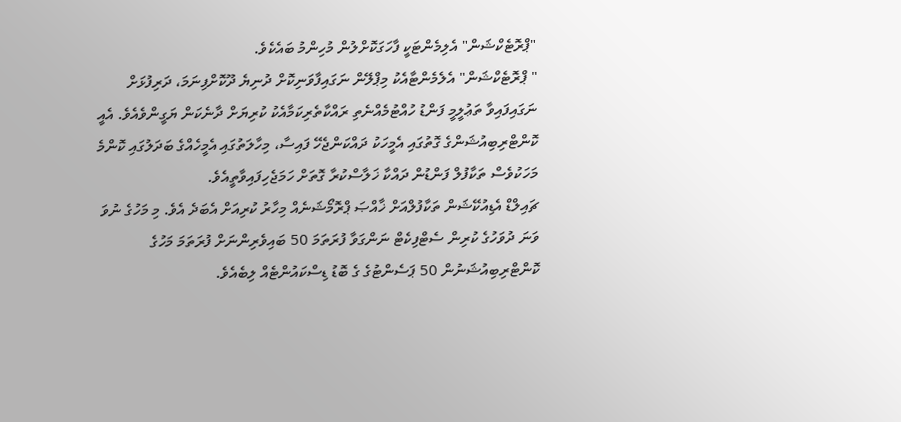"ޕްރޮޓެކްޝަން" އެލިމެންޓަކީ ފާހަގަކޮށްލުން މުހިންމު ބައެކެވެ.
" ޕްރޮޓެކްޝަން" އެލެމެންޓާއެކު މިޕްލޭން ނަގައިފާވަނިކޮށް ދުނިޔެ ދޫކޮށްފިނަމަ، ދަރިފުޅަށް ނަގައިފައިވާ ތަޢުލީމީ ފަންޑު ހުއްޓުމެއްނެތި ރައްކާތެރިކަމާއެކު ކުރިޔަށް ދާނެކަން ޔަގީންވެއެވެ. އެއީ ކޮންޓްރިބިއުޝަންގެ ގޮތުގައި އެމީހަކު ދައްކަންޖެހޭ ފައިސާ، މިހާލަތުގައި އެމީހެއްގެ ބަދަލުގައި ކޮންމެ މަހަކުވެސް ތަކާފުލް ފަންޑުން ދައްކާ ޚަލާސްކުރާ ގޮތަށް ހަމަޖެހިފައިވާތީއެވެ.
ޗައިލްޑް އެޑިއުކޭޝަން ތަކާފުލްއަށް ޚާއްޞަ ޕްރޮމޯޝަނެއް މިހާރު ކުރިއަށް އެބަދެ އެވެ. މި މަހުގެ ނުވަ ވަނަ ދުވަހުގެ ކުރިން ސެޓްފިކެޓް ނަންގަވާ ފުރަތަމަ 50 ބައިވެރިންނަށް ފުރަތަމަ މަހުގެ ކޮންޓްރިބިއުޝަނުން 50 ޕަސެންޓުގެ ގެ ބޮޑު ޑިސްކައުންޓެއް ލިބެއެވެ.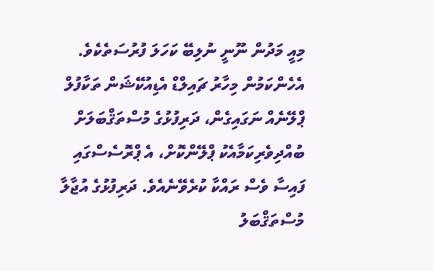މިއީ މަދުން ނޫނީ ނުލިބޭ ކަހަލަ ފުރުސަތެކެވެ.
އެހެންކަމުން މިހާރު ޗައިލްޑް އެޑިއުކޭޝަން ތަކާފުލް ޕްލޭނެއް ނަގައިގެން، ދަރިފުޅުގެ މުސްތަޤްބަލަށް ބުއްދިވެރިކަމާއެކު ޕްލޭންކޮށް، އެ ޕްރޮސެސްގައި ފައިސާ ވެސް ރައްކާ ކުރެވޭނެއެވެ. ދަރިފުޅުގެ އުޖާލާ މުސްތަޤްބަލު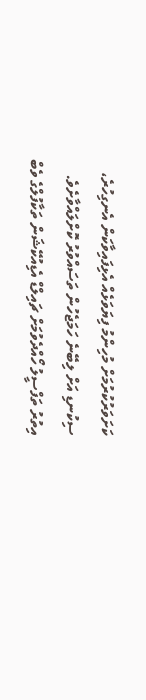ކަށަވަރުކުރުމަށް މުހިންމު ފިޔަވަޅެއް އެޅިފައިވާކަން އެނގިހުރެ، ސިކުނޑި އަށް ލިބޭނެ ހަމަޖެހުން ތަސައްވުރު ކޮށްލައްވާށެވެ. އިތުރު ތަފްސީލު ހޯއްދެވުމަށް ޗައިލްޑް އެޑިއުކޭޝަން ތަކާފުލްގެ ވެބް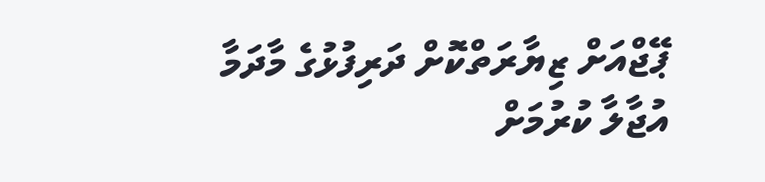ޕޭޖްއަށް ޒިޔާރަތްކޮށް ދަރިފުޅުގެ މާދަމާ އުޖާލާ ކުރުމަށް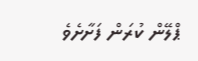ޕްލޭން ކުރަން ފަށާށެވެ